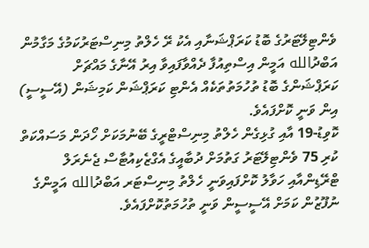ވެންޓިލޭޓަރުގެ ބޮޑު ކަރަޕްޝަނާއި އެކު ރޭ ހެލްތު މިނިސްޓަރުކަމުގެ މަގާމުން އަބްދުالله އަމީން އިސްތިއުފާ ދެއްވާފައިވާ އިރު އޭނާގެ މައްޗަށް ކަރަޕްޝަންގެ ބޮޑު ތުހުމަތުތަކެއް އެންޓި ކަރަޕްޝަން ކަމިޝަން (އޭސީސީ) އިން ވަނީ ކޮށްފައެވެ.
ކޮވިޑު-19 އާއި ގުޅިގެން ހެލްތު މިނިސްޓްރީގެ ބޭނުމަކަށް ހޯދަން މަސައްކަތް ކުރި 75 ވެންޓިލޭޓަރު ގަތުމަށް ދުބާއީގެ އެގްޒެކިއުޓާސް ޖެނެރަލް ޓްރޭޑިންއާއި ހަވާލު ކޮށްފައިވަނީ ހެލްތު މިނިސްޓަރ އަބްދުالله އަމީންގެ ނުފޫޒުން ކަމަށް އޭސީސީން ވަނީ ތުހުމަތުކޮށްފައެވެ.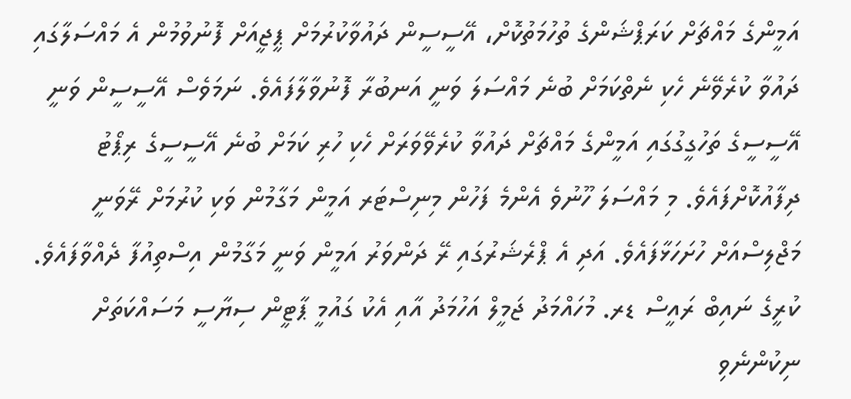އަމީންގެ މައްޗަށް ކަރަޕްޝަންގެ ތުހުމަތުކޮށް، އޭސީސީން ދައުވާކުރުމަށް ޕީޖީއަށް ފޮނުވުމުން އެ މައްސަލާގައި ދައުވާ ކުރެވޭނެ ހެކި ނެތްކަމަށް ބުނެ މައްސަލަ ވަނީ އަނބުރާ ފޮނުވާލާފައެވެ. ނަމަވެސް އޭސީސީން ވަނީ އޭސީސީގެ ތަހުގީގުގައި އަމީންގެ މައްޗަށް ދައުވާ ކުރެވޭވަރަށް ހެކި ހުރި ކަމަށް ބުނެ އޭސީސީގެ ރިޕޯޓު ދިފާއުކޮށްފައެވެ. މި މައްސަލަ ހޫނުވެ އެންމެ ފަހުން މިނިސްޓަރ އަމީން މަގާމުން ވަކި ކުރުމަށް ރޭވަނީ މަޖްލިސްއަށް ހުށަހަޅާފައެވެ. އަދި އެ ޕްރެޝަރުގައި ރޭ ދަންވަރު އަމީން ވަނީ މަގާމުން އިސްތިއުފާ ދެއްވާފައެވެ.
ކުރީގެ ނައިބް ރައީސް ޑރ. މުހައްމަދު ޖަމީލް އަހުމަދު އާއި އެކު ގައުމީ ޕާޓީން ސިޔާސީ މަސައްކަތަށް ނިކުންނެވި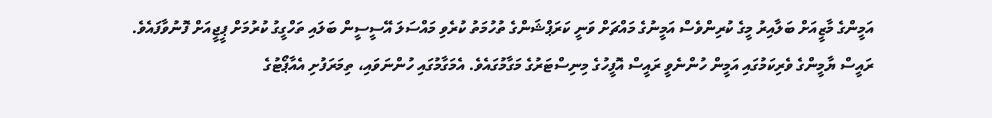އަމީންގެ މާޒީއަށް ބަލާއިރު މީގެ ކުރިންވެސް އަމީނުގެ މައްޗަށް ވަނީ ކަރަޕްޝަންގެ ތުހުމަތު ކުރެވި މައްސަލަ އޭސީސީން ބަލައި ތަހްގީގު ކުރުމަށް ޕީޖީއަށް ފޮނުވާފައެވެ.
ރައީސް ޔާމީންގެ ވެރިކަމުގައި އަމީން ހުންނެވީ ރައީސް އޮފީހުގެ މިނިސްޓަރުގެ މަގާމުގައެވެ. އެމަގާމުގައި ހުންނަވައި، ތިމަރަފުށި އެއާޕޯޓުގެ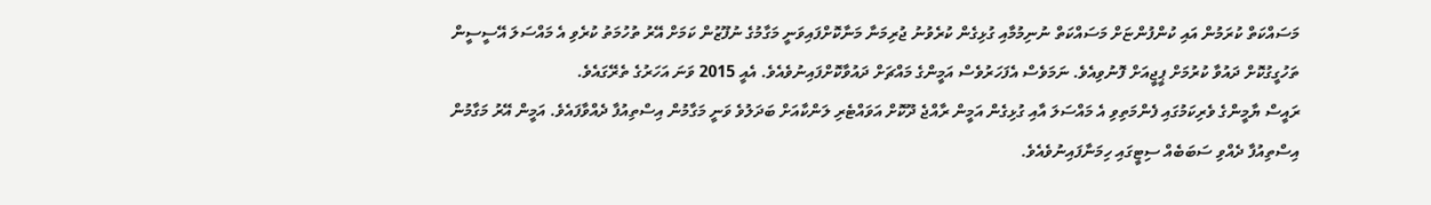މަސައްކަތް ކުރަމުން އައި ކުންފުންޏަށް މަސައްކަތް ނުނިމުމާއި ގުޅިގެން ކުރެވުނު ޖުރިމަނާ މަނާކޮށްފައިވަނީ މަގާމުގެ ނުފޫޒުން ކަމަށް އޭރު ތުހުމަތު ކުރެވި އެ މައްސަލަ އޭސީސީން ތަހުގީގުކޮށް ދައުވާ ކުރުމަށް ޕީޖީއަށް ފޮނުވިއެވެ. ނަމަވެސް އެފަހަރުވެސް އަމީންގެ މައްޗަށް ދައުވާކޮށްފައިނުވެއެވެ. އެއީ 2015 ވަނަ އަހަރުގެ ތެރޭގައެވެ.
ރައީސް ޔާމީންގެ ވެރިކަމުގައި ފެންމަތިވި އެ މައްސަލަ އާއި ގުޅިގެން އަމީން ރާއްޖެ ދޫކޮށް އަވައްޓެރި ލަންކާއަށް ބަދަލުވެ ވަނީ މަގާމުން އިސްތިއުފާ ދެއްވާފައެވެ. އަމީން އޭރު މަގާމުން އިސްތިއުފާ ދެއްވި ސަބަބެއް ސިޓީގައި ހިމަނާފައިނުވެއެވެ.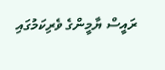ރައީސް ޔާމީންގެ ވެރިކަމުގައި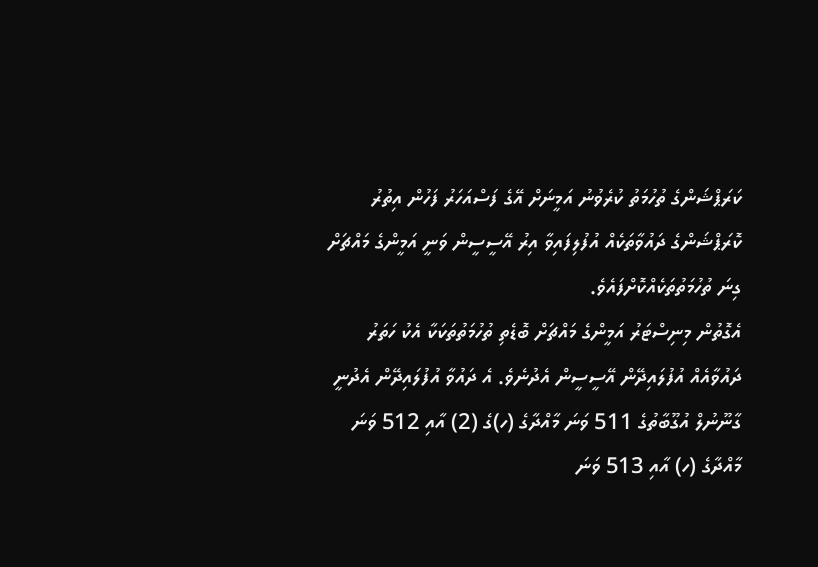ކަރަޕްޝަންގެ ތުހުމަތު ކުރެވުނު އަމީނަށް އޭގެ ފަސްއަހަރު ފަހުން އިތުރު ކޮރަޕްޝަންގެ ދައުވާތަކެއް އުފުލިފައިވާ އިރު އޭސީސީން ވަނީ އަމީންގެ މައްޗަށް ގިނަ ތުހުމަތުތަކެއްކޮށްފައެވެ.
އެގޮތުން މިނިސްޓަރު އަމީންގެ މައްޗަށް ބޮޑެތި ތުހުމަތުތަކަކާ އެކު ހަތަރު ދައުވާއެއް އުފުލައިދޭން އޭސީސީން އެދުނެވެ. އެ ދައުވާ އުފުލައިދޭން އެދުނީ ގާނޫނުލް އުގޫބާތުގެ 511 ވަނަ މާއްދާގެ (ހ)ގެ (2) އާއި 512 ވަނަ މާއްދާގެ (ހ) އާއި 513 ވަނަ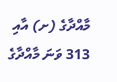މާއްދާގެ (ށ) އާއި 313 ވަނަ މާއްދާގެ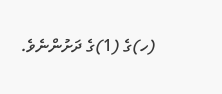(ހ)ގެ (1)ގެ ދަށުންނެވެ.